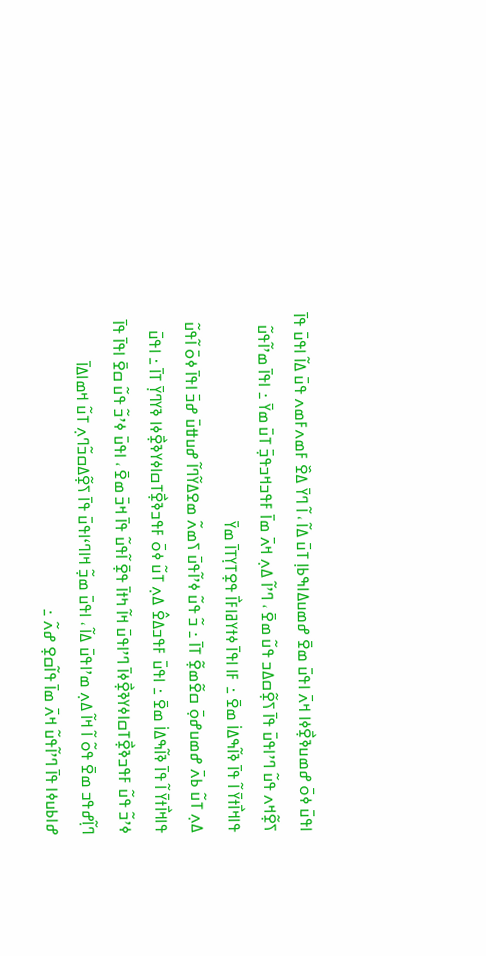ߊߟߎ߫ ߦߋ߫ ߝߘߎߢߐ߲߯ߦߊ ߞߍ߫ ߊߟߎ߫ ߘߐ߫ ߝߘߎߡߊߒߕߊ߲ ߠߎ߫ ߡߊ߬ ، ߊ߬ ߣߌ߫ ߡߐ߰ ߓߘߍߓߘߍ ߟߎ߫ ߡߊ߬ ߊߟߎ߫ ߟߊ߫ ߖߐ߲߬ߞߍ ߟߎ߬ ߣߴߊߟߎ߫ ߟߊ߫ ߖߐ߲߬ߛߡߏ ߟߎ߬ ߘߐ߫ ، ߣߴߊ߬ ߡߍ߲ ߞߍ߫ ߘߊ߫ ߓߟߏߞߏߟߏ߲߫ ߠߎ߫ ߘߌ߫ ߸ ߊߟߊ߫ ߘߴߊ߬ߟߎ߬ ߟߊߞߊ߯ߙߌ߫ ߊ߬ ߟߊ߫ ߢߊ߬ߒߡߊ߭ ߘߐ߫ ߸ ߓߊ ߊߟߊ߫ ߦߙߌߥߊߓߊ߯ ߟߐ߲ߠߌ߲ߠߊ߫ ߘߌ߫
ߡߍ߲ ߠߎ߬ ߕߍ߫ ߝߘߎߝߋ߲߫ ߛߐ߬ߘߐ߲߬ ߠߊ߫ ߸ ߏ߬ ߟߎ߬ ߦߴߊ߬ߟߎ߫ ߖߘߍ߬ ߘߐߡߌ߬ߣߊ߬ ߝߎߚߎ߫ ߝߏ߫ ߊߟߊ߫ ߦߋ߫ ߊ߬ߟߎ߬ ߟߊߞߊ߯ߙߌ߫ ߊ߬ ߟߊ߫ ߢߊ߬ߒߡߊ߭ ߘߐ߫ ߸ ߊߟߎ߫ ߓߟߏߡߐ߮ ߡߍ߲ ߠߎ߬ ߦߋ߫ ߓߟߏߢߐ߲߯ߠߛߊߦߌߢߐ߲߯ߦߊ ߢߌߣߌ߲߫ ߠߊ߫ ߸ ߊߟߎ߫ ߦߴߏ߬ ߟߎ߬ ߓߟߏߢߐ߲߯ߠߛߊߦߌߢߐ߲߯ߦߊ߫ ߣߴߊߟߎ߫ ߞߊ߬ ߤߙߊ߫ ߟߐ߲߫ ߊ߬ߟߎ߬ ߟߊ߫ ߞߏ߫ ߘߐ߫ ، ߊߟߎ߫ ߦߴߏ߬ ߟߎ߬ ߛߐ߫ ߊߟߊ߫ ߟߊ߫ ߣߊ߲߬ߝߟߏ ߘߐ߫ ߟߋ߬ ߊ߬ ߞߊ߬ ߡߍ߲ ߘߴߊߟߎ߫ ߡߊ߬ ، ߊߟߎ߫ ߘߏ߲߬ ߞߊߣߵߊߟߎ߫ ߟߊ߫ ߖߐ߲߬ߡߛߏ߬ߣߍ߲ ߠߎ߬ ߞߘߊߡߊ߫ ߝߊߕߎߦߊ ߟߊ߫ ߣߴߊ߬ߟߎ߬ ߞߍ߫ ߘߊ߫ ߟߊ߬ߛߐ߲ ߝߍ߬ ߸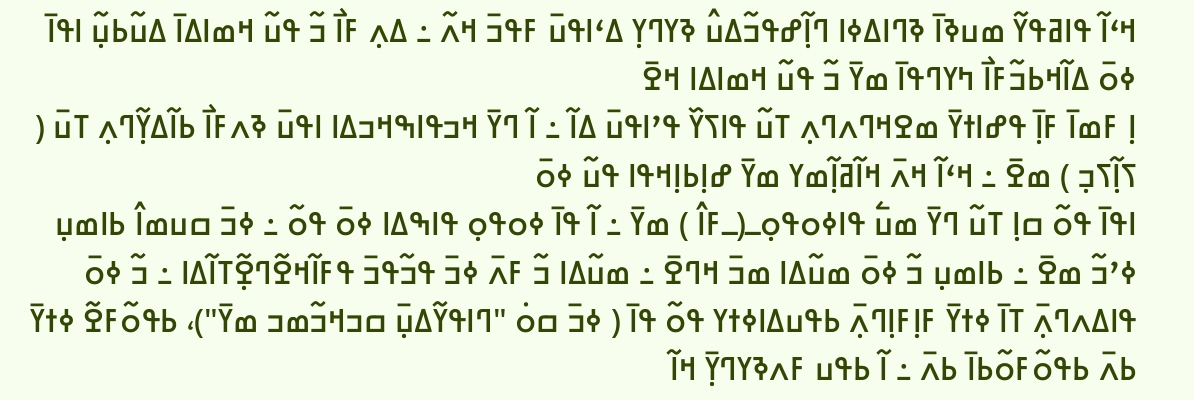ߞߵߊ߬ ߟߊߥߟߌ߬ ߘߎߢߊ߫ ߢߣߊߡߦߊ ߣߊ߲߬ߝߟߏ߬ߡߎ߮ ߢߌߣߌ߲ ߡߵߊߟߎ߫ ߓߟߏ߫ ߞߍ߬ ߸ ߡߍ߲ ߓߊ߯ ߏ߬ ߟߎ߬ ߞߘߊߡߊ߫ ߡߎ߬ߕߎ߲߬ ߊߟߊ߫ ߦߋ߫ ߡߊ߬ߞߕߏ߬ߓߊ߯ ߤߌߣߟߊ߫ ߘߌ߫ ߏ߬ ߟߎ߬ ߞߘߊߡߊ ߞߐ߫
ߊ߲ ߓߘߊ߫ ߓߊ߲߫ ߟߝߊߙߌ߫ ߘߐߞߣߍߣߍ߲ ߠߎ߬ ߟߊߖߌ߰ ߟߴߊߟߎ߫ ߡߊ߬ ߸ ߊ߬ ߣߌ߫ ߞߏߟߊߒߞߏߡߊ ߊߟߎ߫ ߢߍߓߊ߯ ߕߊ߬ߡߌ߲߬ߣߍ߲ ߠߎ߫ ( ߖߊ߲߬ߖߏ߲ ) ߘߐ߫ ߸ ߞߵߊ߬ ߞߍ߫ ߞߊ߬ߥߊ߲߬ߘߌ ߘߌ߫ ߝߊ߲ߕߊ߲ߞߟߊ ߟߎ߬ ߦߋ߫
ߊߟߊ߫ ߟߋ߬ ߛߊ߲ ߠߎ߬ ߣߌ߫ ߘߎ߱ ߟߊߦߋߟߋ߲ߺ(ߺߓߊ߮ ) ߘߌ߫ ߸ ߊ߬ ߟߊ߫ ߦߋߟߋ߲ ߟߊߒߡߊ ߦߋ߫ ߟߋ߬ ߸ ߦߏ߫ ߛߎߘߊ߮ ߕߊߘߎ߲ ߦߴߏ߬ ߘߐ߫ ߸ ߕߊߘߎ߲ ߏ߬ ߦߋ߫ ߘߎ߬ߡߊ ߘߏ߫ ߞߣߐ߫ ߸ ߘߎ߬ߡߊ ߏ߬ ߓߍ߫ ߦߏ߫ ߟߏ߬ߟߏ߫ ߟߓߊ߬ߞߐ߬ߣߐ߲߬ߠߊ߬ߡߊ ߸ ߏ߬ ߦߋ߫ ߟߊߡߍߣߍ߲߫ ߠߊ߫ ߦߙߌ߫ ߓߊ߲ߓߊ߲ߣߍ߲߫ ߕߟߎߡߊߦߙߌ ߟߋ߬ ߟߊ߫ ( ߦߏ߫ ߛߋ߭ "ߣߊߟߌ߬ߡߎ߲߫ ߛߏߞߏ߬ߘߏ ߘߌ߫")، ߕߟߋ߬ߓߐ߬ ߦߙߌ߫ ߕߍ߫ ߕߟߋ߬ߓߋ߬ߕߊ߫ ߕߍ߫ ߸ ߊ߬ ߕߟߎ ߓߍߢߌߣߌ߲߫ ߞߊ߬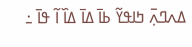ߡߍߣߍ߲߫ ߤߊߟߌ߬ ߕߊ߫ ߡߊ߫ ߡߊ߰ ߊ߬ ߟߊ߫ ߸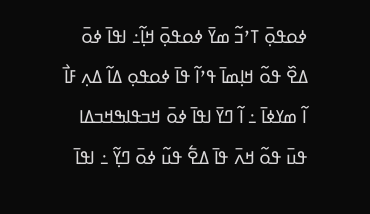ߦߋߟߋ߲߫ ߠߴߏ߬ ߘߌ߫ ߦߋߟߋ߲߫ ߞߊ߲߬߸ ߊߟߊ߫ ߦߋ߫ ߡߐ߰ ߟߋ߬ ߞߊ߲ߘߊ߫ ߟߴߊ߬ ߟߊ߫ ߦߋߟߋ߲ ߡߊ߬ ߡߍ߲ ߓߊ߯ ߊ߬ ߘߌߦߊ߫ ߸ ߊ߬ ߣߌ߫ ߊߟߊ߫ ߦߋ߫ ߞߏߟߊߒߞߏߡߊ ߟߎ߫ ߟߋ߬ ߞߍ߫ ߟߊ߫ ߡߐ߱ ߟߎ߬ ߦߋ߫ ߣߌ߲߬ ߸ ߊߟߊ߫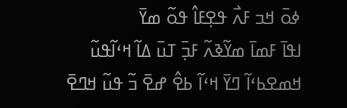ߦߋ߫ ߞߏ ߓߍ߯ ߟߐ߲ߓߊ߮ ߟߋ߬ ߘߌ߫
ߊߟߊ߫ ߓߘߊ߫ ߘߌ߬ߢߍ߬ ߓߏ߲߫ ߠߎ߫ ߡߊ߬ ߞߵߊ߬ߟߎ߬ ߞߘߐߕߵߊ߬ ߣߌ߫ ߞߵߊ߬ ߕߐ߮ ߝߐ߫ ߏ߬ ߟߎ߬ ߞߣߐ߫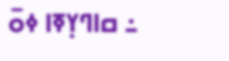߸ ߛߊߣߌ߲ߧߊ ߦߋ߫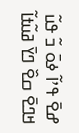ߝߐ߫ ߟߴߊ߬ ߦߋ߫ ߏ߬ ߟߎ߬ ߞߣߐ߫ ߛߐ߰ ߣߌ߫ ߥߎ߬ߙߊ߬